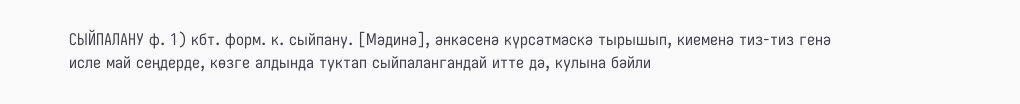СЫЙПАЛАНУ ф. 1) кбт. форм. к. сыйпану. [Мәдинә], әнкәсенә күрсәтмәскә тырышып, киеменә тиз-тиз генә исле май сеңдерде, көзге алдында туктап сыйпалангандай итте дә, кулына бәйли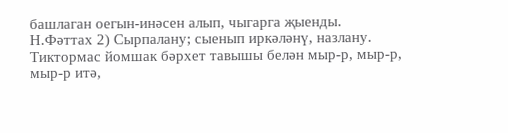башлаган оегын-инәсен алып, чыгарга җыенды. Н.Фәттах 2) Сырпалану; сыенып иркәләнү, назлану. Тиктормас йомшак бәрхет тавышы белән мыр-р, мыр-р, мыр-р итә,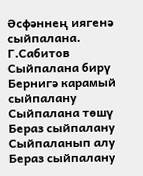Әсфәннең иягенә сыйпалана. Г.Сабитов Сыйпалана бирү Бернигә карамый сыйпалану Сыйпалана төшү Бераз сыйпалану Сыйпаланып алу Бераз сыйпалану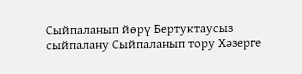Сыйпаланып йөрү Бертуктаусыз сыйпалану Сыйпаланып тору Хәзерге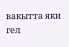вакытта яки гел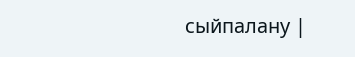сыйпалану |